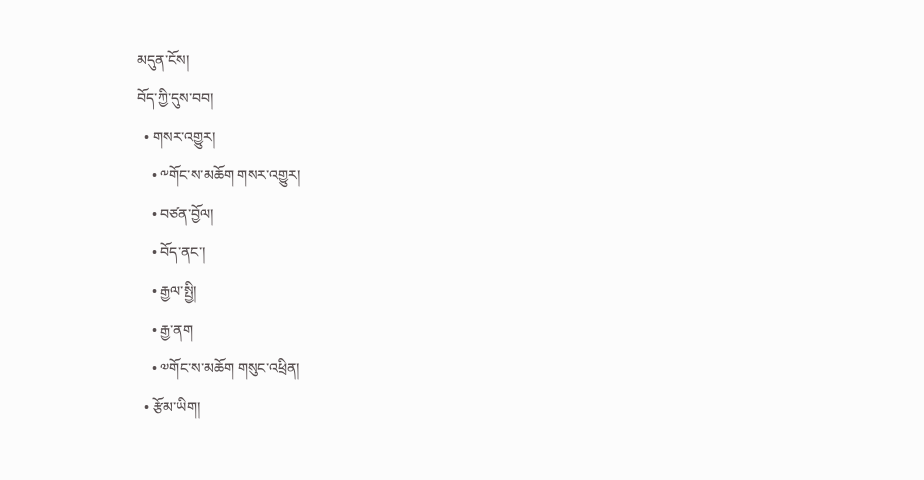མདུན་ངོས།
བོད་ཀྱི་དུས་བབ།
  • གསར་འགྱུར།
    • ༸གོང་ས་མཆོག གསར་འགྱུར།
    • བཙན་བྱོལ།
    • བོད་ནང་།
    • རྒྱལ་སྤྱི།
    • རྒྱ་ནག
    • ༧གོང་ས་མཆོག གསུང་འཕྲིན།
  • རྩོམ་ཡིག།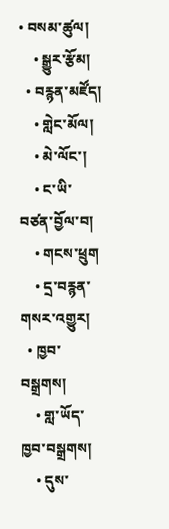• བསམ་ཚུལ།
    • སྒྱུར་རྩོམ།
  • བརྙན་མཛོད།
    • གླེང་མོལ།
    • མེ་ལོང་།
    • ང་ཡི་བཙན་བྱོལ་བ།
    • གངས་ཕྲུག
    • དྲ་བརྙན་གསར་འགྱུར།
  • ཁྱབ་བསྒྲགས།
    • གླ་ཡོད་ཁྱབ་བསྒྲགས།
    • དུས་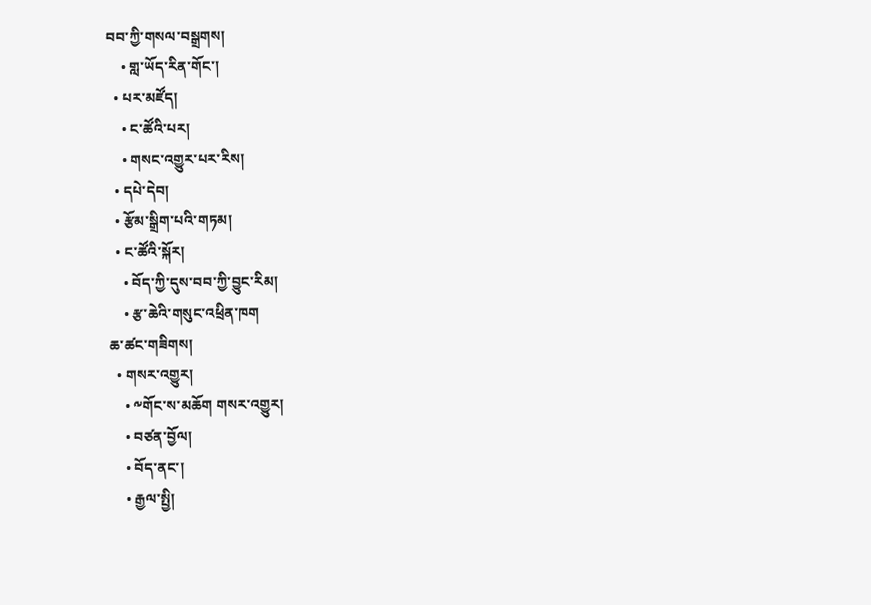བབ་ཀྱི་གསལ་བསྒྲགས།
    • གླ་ཡོད་རིན་གོང་།
  • པར་མཛོད།
    • ང་ཚོའི་པར།
    • གསང་འགྱུར་པར་རིས།
  • དཔེ་དེབ།
  • རྩོམ་སྒྲིག་པའི་གཏམ།
  • ང་ཚོའི་སྐོར།
    • བོད་ཀྱི་དུས་བབ་ཀྱི་བྱུང་རིམ།
    • རྩ་ཆེའི་གསུང་འཕྲིན་ཁག
ཆ་ཚང་གཟིགས།
  • གསར་འགྱུར།
    • ༸གོང་ས་མཆོག གསར་འགྱུར།
    • བཙན་བྱོལ།
    • བོད་ནང་།
    • རྒྱལ་སྤྱི།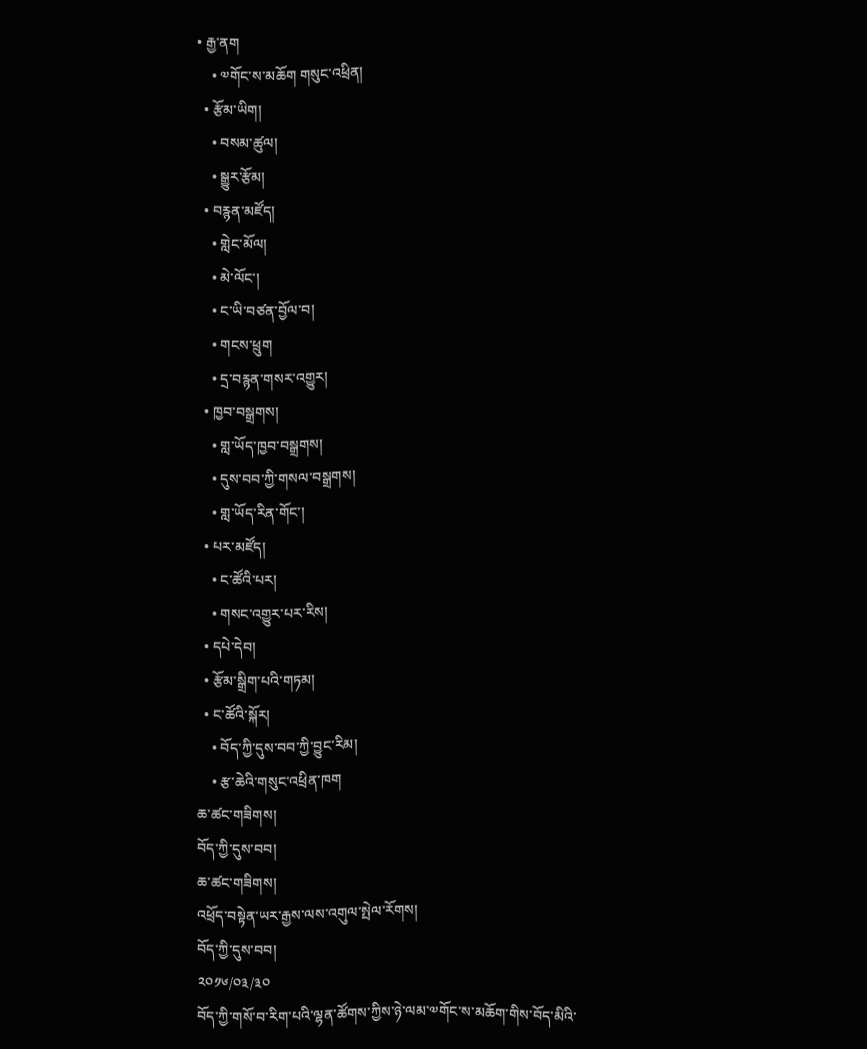• རྒྱ་ནག
    • ༧གོང་ས་མཆོག གསུང་འཕྲིན།
  • རྩོམ་ཡིག།
    • བསམ་ཚུལ།
    • སྒྱུར་རྩོམ།
  • བརྙན་མཛོད།
    • གླེང་མོལ།
    • མེ་ལོང་།
    • ང་ཡི་བཙན་བྱོལ་བ།
    • གངས་ཕྲུག
    • དྲ་བརྙན་གསར་འགྱུར།
  • ཁྱབ་བསྒྲགས།
    • གླ་ཡོད་ཁྱབ་བསྒྲགས།
    • དུས་བབ་ཀྱི་གསལ་བསྒྲགས།
    • གླ་ཡོད་རིན་གོང་།
  • པར་མཛོད།
    • ང་ཚོའི་པར།
    • གསང་འགྱུར་པར་རིས།
  • དཔེ་དེབ།
  • རྩོམ་སྒྲིག་པའི་གཏམ།
  • ང་ཚོའི་སྐོར།
    • བོད་ཀྱི་དུས་བབ་ཀྱི་བྱུང་རིམ།
    • རྩ་ཆེའི་གསུང་འཕྲིན་ཁག
ཆ་ཚང་གཟིགས།
བོད་ཀྱི་དུས་བབ།
ཆ་ཚང་གཟིགས།
འཕྲོད་བསྟེན་ཡར་རྒྱས་ལས་འགུལ་སྤེལ་རོགས།
བོད་ཀྱི་དུས་བབ།
༢༠༡༦/༠༣/༣༠
བོད་ཀྱི་གསོ་བ་རིག་པའི་ལྷན་ཚོགས་ཀྱིས་ཉེ་ལམ་༧གོང་ས་མཆོག་གིས་བོད་མིའི་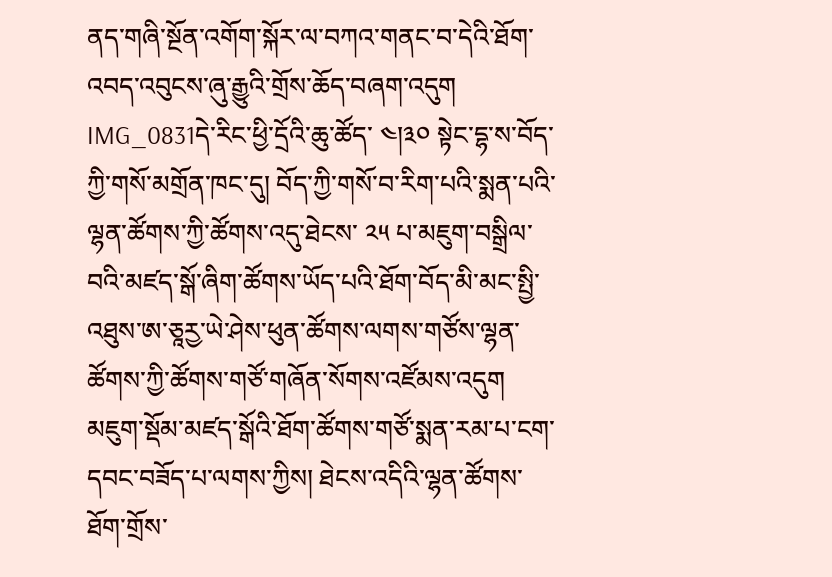ནད་གཞི་སྔོན་འགོག་སྐོར་ལ་བཀའ་གནང་བ་དེའི་ཐོག་འབད་འབུངས་ཞུ་རྒྱུའི་གྲོས་ཆོད་བཞག་འདུག
IMG_0831དེ་རིང་ཕྱི་དྲོའི་ཆུ་ཚོད་ ༤།༣༠ སྟེང་དྷ་ས་བོད་ཀྱི་གསོ་མགྲོན་ཁང་དུ། བོད་ཀྱི་གསོ་བ་རིག་པའི་སྨན་པའི་ལྷན་ཚོགས་ཀྱི་ཚོགས་འདུ་ཐེངས་ ༢༥ པ་མཇུག་བསྒྲིལ་བའི་མཛད་སྒོ་ཞིག་ཚོགས་ཡོད་པའི་ཐོག་བོད་མི་མང་སྤྱི་འཐུས་ཨ་ཅཱརྱ་ཡེ་ཤེས་ཕུན་ཚོགས་ལགས་གཙོས་ལྷན་ཚོགས་ཀྱི་ཚོགས་གཙོ་གཞོན་སོགས་འཛོམས་འདུག
མཇུག་སྡོམ་མཛད་སྒོའི་ཐོག་ཚོགས་གཙོ་སྨན་རམ་པ་ངག་དབང་བཟོད་པ་ལགས་ཀྱིས། ཐེངས་འདིའི་ལྷན་ཚོགས་ཐོག་གྲོས་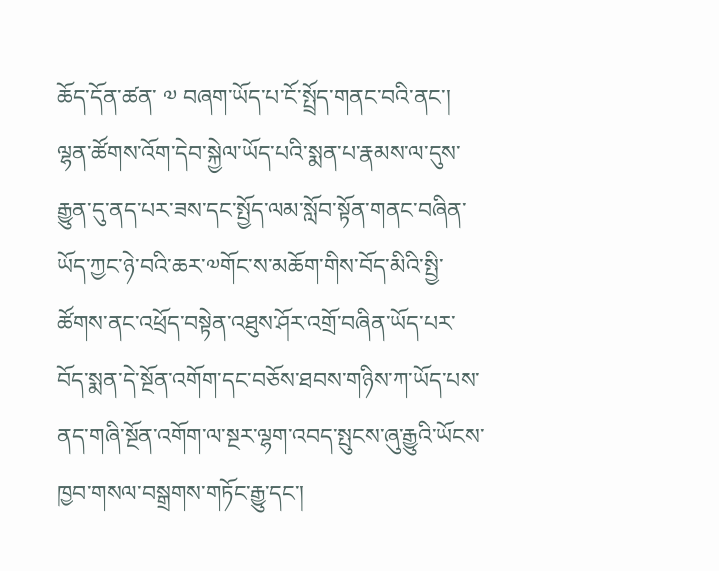ཆོད་དོན་ཚན་ ༧ བཞག་ཡོད་པ་ངོ་སྤྲོད་གནང་བའི་ནང་། ལྷན་ཚོགས་འོག་དེབ་སྐྱེལ་ཡོད་པའི་སྨན་པ་རྣམས་ལ་དུས་རྒྱུན་དུ་ནད་པར་ཟས་དང་སྤྱོད་ལམ་སློབ་སྟོན་གནང་བཞིན་ཡོད་ཀྱང་ཉེ་བའི་ཆར་༧གོང་ས་མཆོག་གིས་བོད་མིའི་སྤྱི་ཚོགས་ནང་འཕྲོད་བསྟེན་འཐུས་ཤོར་འགྲོ་བཞིན་ཡོད་པར་བོད་སྨན་དེ་སྔོན་འགོག་དང་བཅོས་ཐབས་གཉིས་ཀ་ཡོད་པས་ནད་གཞི་སྔོན་འགོག་ལ་སྔར་ལྷག་འབད་སྤུངས་ཞུ་རྒྱུའི་ཡོངས་ཁྱབ་གསལ་བསྒྲགས་གཏོང་རྒྱུ་དང་།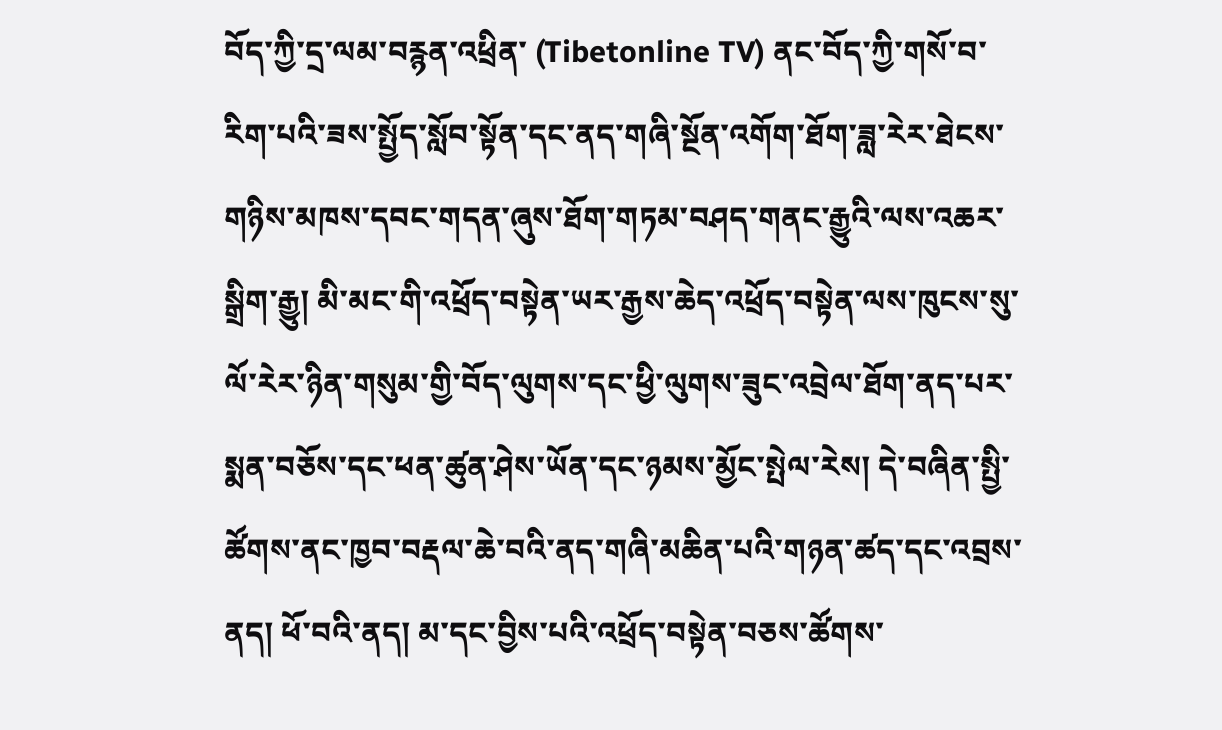བོད་ཀྱི་དྲ་ལམ་བརྙན་འཕྲིན་ (Tibetonline TV) ནང་བོད་ཀྱི་གསོ་བ་རིག་པའི་ཟས་སྤྱོད་སློབ་སྟོན་དང་ནད་གཞི་སྔོན་འགོག་ཐོག་ཟླ་རེར་ཐེངས་གཉིས་མཁས་དབང་གདན་ཞུས་ཐོག་གཏམ་བཤད་གནང་རྒྱུའི་ལས་འཆར་སྒྲིག་རྒྱུ། མི་མང་གི་འཕྲོད་བསྟེན་ཡར་རྒྱས་ཆེད་འཕྲོད་བསྟེན་ལས་ཁུངས་སུ་ལོ་རེར་ཉིན་གསུམ་གྱི་བོད་ལུགས་དང་ཕྱི་ལུགས་ཟུང་འབྲེལ་ཐོག་ནད་པར་སྨན་བཅོས་དང་ཕན་ཚུན་ཤེས་ཡོན་དང་ཉམས་མྱོང་སྤེལ་རེས། དེ་བཞིན་སྤྱི་ཚོགས་ནང་ཁྱབ་བརྡལ་ཆེ་བའི་ནད་གཞི་མཆིན་པའི་གཉན་ཚད་དང་འབྲས་ནད། ཕོ་བའི་ནད། མ་དང་བྱིས་པའི་འཕྲོད་བསྟེན་བཅས་ཚོགས་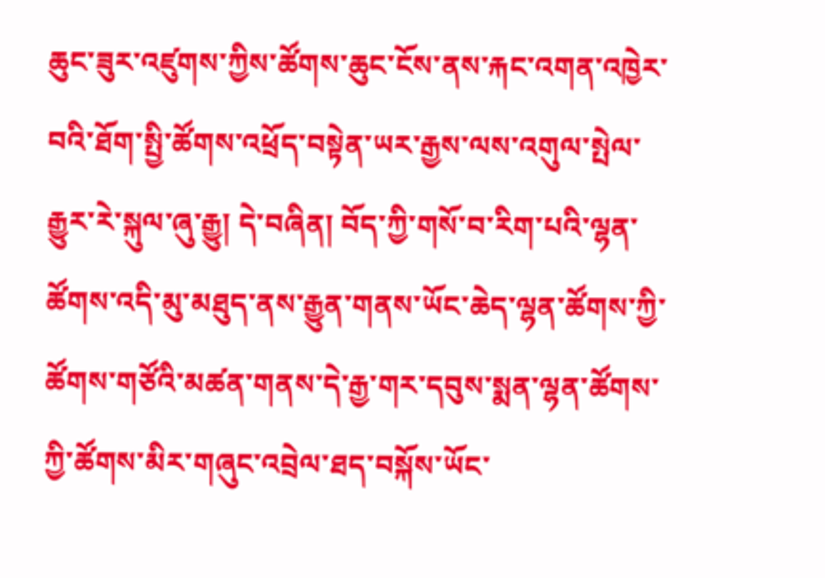ཆུང་ཟུར་འཛུགས་ཀྱིས་ཚོགས་ཆུང་ངོས་ནས་རྐང་འགན་འཁྱེར་བའི་ཐོག་སྤྱི་ཚོགས་འཕྲོད་བསྟེན་ཡར་རྒྱས་ལས་འགུལ་སྤེལ་རྒྱུར་རེ་སྐུལ་ཞུ་རྒྱུ། དེ་བཞིན། བོད་ཀྱི་གསོ་བ་རིག་པའི་ལྷན་ཚོགས་འདི་མུ་མཐུད་ནས་རྒྱུན་གནས་ཡོང་ཆེད་ལྷན་ཚོགས་ཀྱི་ཚོགས་གཙོའི་མཚན་གནས་དེ་རྒྱ་གར་དབུས་སྨན་ལྷན་ཚོགས་ཀྱི་ཚོགས་མིར་གཞུང་འབྲེལ་ཐད་བསྐོས་ཡོང་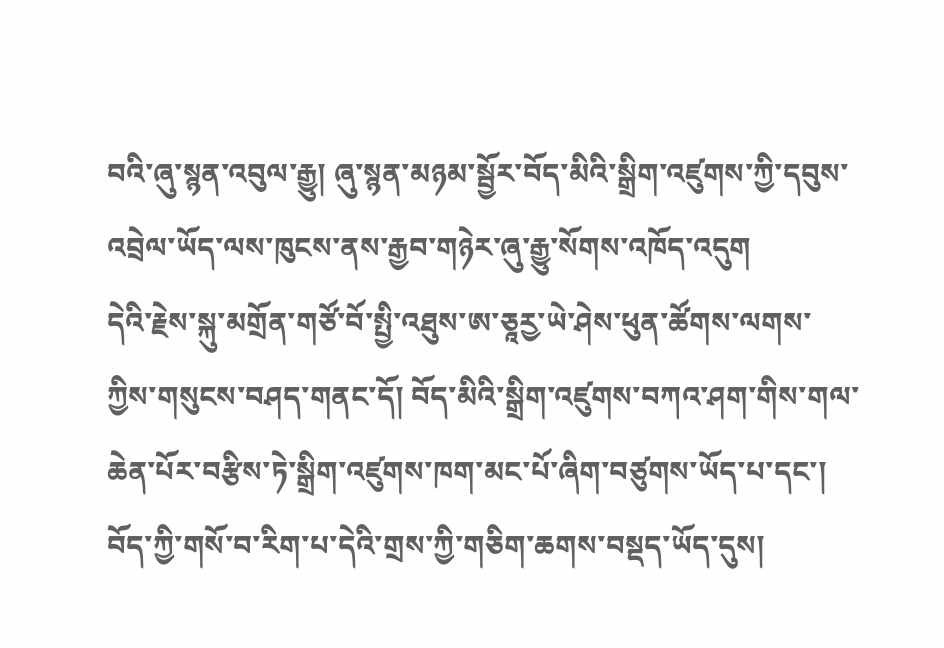བའི་ཞུ་སྙན་འབུལ་རྒྱུ། ཞུ་སྙན་མཉམ་སྦྱོར་བོད་མིའི་སྒྲིག་འཛུགས་ཀྱི་དབུས་འབྲེལ་ཡོད་ལས་ཁུངས་ནས་རྒྱབ་གཉེར་ཞུ་རྒྱུ་སོགས་འཁོད་འདུག
དེའི་རྗེས་སྐུ་མགྲོན་གཙོ་བོ་སྤྱི་འཐུས་ཨ་ཅཱརྱ་ཡེ་ཤེས་ཕུན་ཚོགས་ལགས་ཀྱིས་གསུངས་བཤད་གནང་དོ། བོད་མིའི་སྒྲིག་འཛུགས་བཀའ་ཤག་གིས་གལ་ཆེན་པོར་བརྩིས་ཏེ་སྒྲིག་འཛུགས་ཁག་མང་པོ་ཞིག་བཙུགས་ཡོད་པ་དང་། བོད་ཀྱི་གསོ་བ་རིག་པ་དེའི་གྲས་ཀྱི་གཅིག་ཆགས་བསྡད་ཡོད་དུས།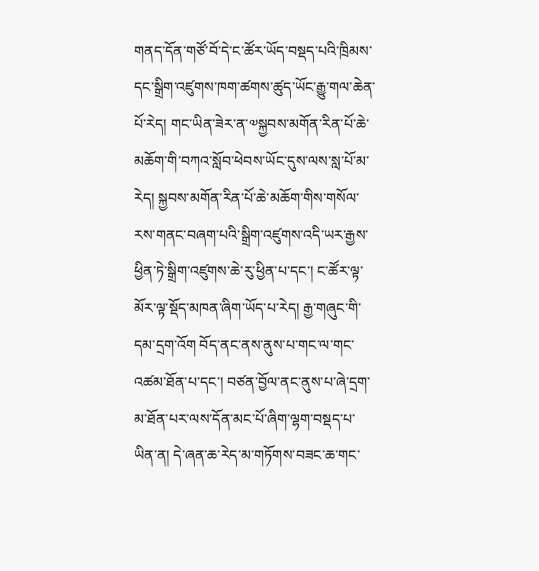གནད་དོན་གཙོ་བོ་དེ་ང་ཚོར་ཡོད་བསྡད་པའི་ཁྲིམས་དང་སྒྲིག་འཛུགས་ཁག་ཚགས་ཚུད་ཡོང་རྒྱུ་གལ་ཆེན་པོ་རེད། གང་ཡིན་ཟེར་ན་༧སྐྱབས་མགོན་རིན་པོ་ཆེ་མཆོག་གི་བཀའ་སློབ་ཕེབས་ཡོང་དུས་ལས་སླ་པོ་མ་རེད། སྐྱབས་མགོན་རིན་པོ་ཆེ་མཆོག་གིས་གསོལ་རས་གནང་བཞག་པའི་སྒྲིག་འཛུགས་འདི་ཡར་རྒྱས་ཕྱིན་ཏེ་སྒྲིག་འཛུགས་ཆེ་རུ་ཕྱིན་པ་དང་། ང་ཚོར་ལྟ་མོར་ལྟ་སྡོད་མཁན་ཞིག་ཡོད་པ་རེད། རྒྱ་གཞུང་གི་དམ་དྲག་འོག བོད་ནང་ནས་ནུས་པ་གང་ལ་གང་འཚམ་ཐོན་པ་དང་། བཙན་བྱོལ་ནང་ནུས་པ་ཞེ་དྲག་མ་ཐོན་པར་ལས་དོན་མང་པོ་ཞིག་ལྷག་བསྡད་པ་ཡིན་ན། དེ་ཞན་ཆ་རེད་མ་གཏོགས་བཟང་ཆ་གང་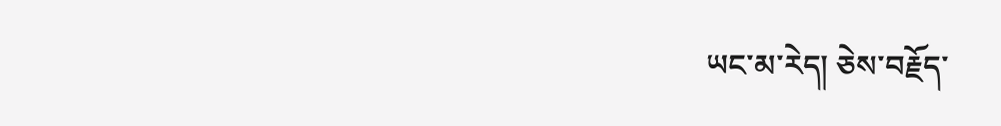ཡང་མ་རེད། ཅེས་བརྗོད་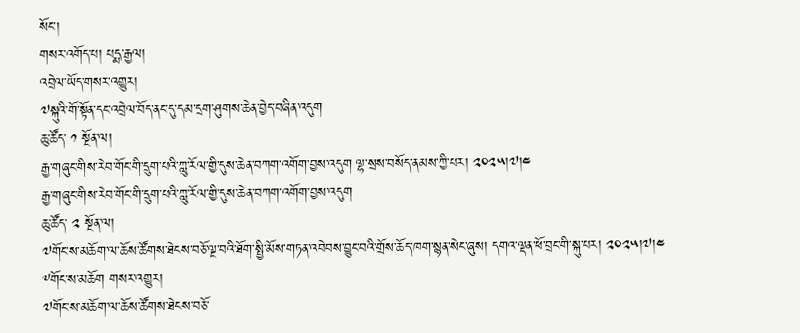སོང་།
གསར་འགོད་པ། པདྨ་རྒྱལ།
འབྲེལ་ཡོད་གསར་འགྱུར།
༧སྐུའི་གོ་སྟོན་དང་འབྲེལ་བོད་ནང་དུ་དམ་དྲག་ཤུགས་ཆེན་བྱེད་བཞིན་འདུག
ཆུ་ཚོད་ ༡ སྔོན་ལ།
རྒྱ་གཞུང་གིས་རེབ་གོང་གི་དྲུག་པའི་ཀླུ་རོལ་གྱི་དུས་ཆེན་བཀག་འགོག་བྱས་འདུག ལྷ་སྲས་བསོད་ནམས་ཀྱི་པར། ༢༠༢༥།༧།༤
རྒྱ་གཞུང་གིས་རེབ་གོང་གི་དྲུག་པའི་ཀླུ་རོལ་གྱི་དུས་ཆེན་བཀག་འགོག་བྱས་འདུག
ཆུ་ཚོད་ ༢ སྔོན་ལ།
༧གོང་ས་མཆོག་ལ་ཆོས་ཚོགས་ཐེངས་བཅོ་ལྔ་བའི་ཐོག་སྤྱི་མོས་གཏན་འབེབས་བྱུང་བའི་གྲོས་ཆོད་ཁག་སྙན་སེང་ཞུས། དགའ་ལྡན་ཕོ་བྲང་གི་སྐུ་པར། ༢༠༢༥།༧།༤
༸གོང་ས་མཆོག གསར་འགྱུར།
༧གོང་ས་མཆོག་ལ་ཆོས་ཚོགས་ཐེངས་བཅོ་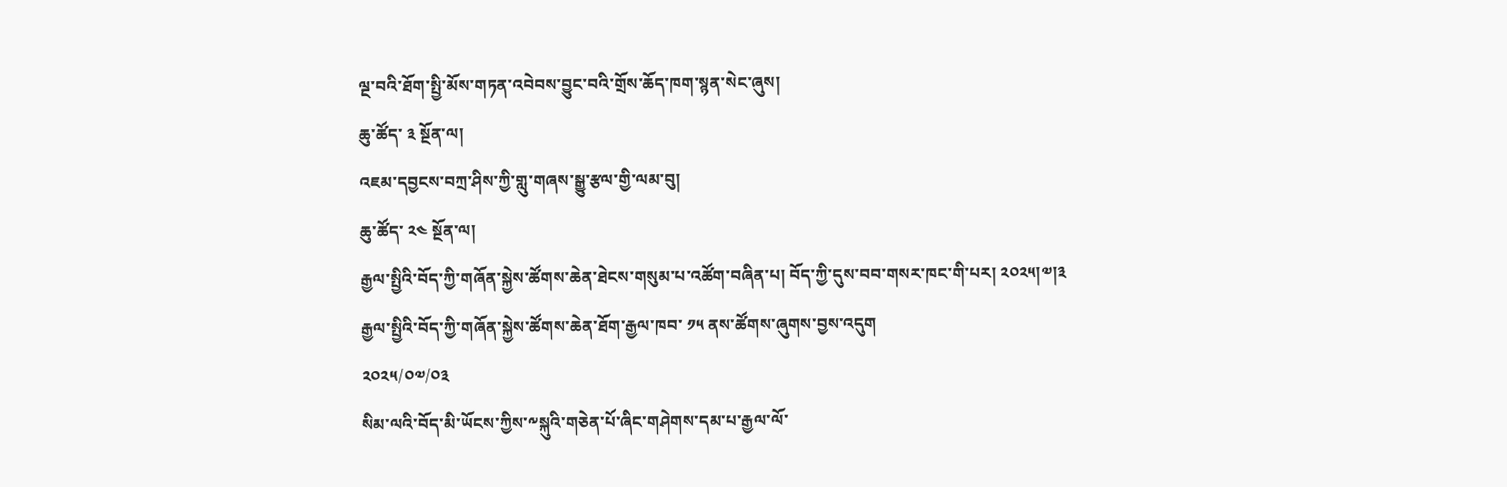ལྔ་བའི་ཐོག་སྤྱི་མོས་གཏན་འབེབས་བྱུང་བའི་གྲོས་ཆོད་ཁག་སྙན་སེང་ཞུས།
ཆུ་ཚོད་ ༣ སྔོན་ལ།
འཇམ་དབྱངས་བཀྲ་ཤིས་ཀྱི་གླུ་གཞས་སྒྱུ་རྩལ་གྱི་ལམ་བུ།
ཆུ་ཚོད་ ༢༤ སྔོན་ལ།
རྒྱལ་སྤྱིའི་བོད་ཀྱི་གཞོན་སྐྱེས་ཚོགས་ཆེན་ཐེངས་གསུམ་པ་འཚོག་བཞིན་པ། བོད་ཀྱི་དུས་བབ་གསར་ཁང་གི་པར། ༢༠༢༥།༧།༣
རྒྱལ་སྤྱིའི་བོད་ཀྱི་གཞོན་སྐྱེས་ཚོགས་ཆེན་ཐོག་རྒྱལ་ཁབ་ ༡༥ ནས་ཚོགས་ཞུགས་བྱས་འདུག
༢༠༢༥/༠༧/༠༣
སིམ་ལའི་བོད་མི་ཡོངས་ཀྱིས་༸སྐུའི་གཅེན་པོ་ཞིང་གཤེགས་དམ་པ་རྒྱལ་ལོ་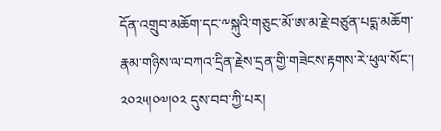དོན་འགྲུབ་མཆོག་དང་༸སྐུའི་གཅུང་མོ་ཨ་མ་རྗེ་བཙུན་པདྨ་མཆོག་རྣམ་གཉིས་ལ་བཀའ་དྲིན་རྗེས་དྲན་གྱི་གཟེངས་རྟགས་རེ་ཕུལ་སོང་།  ༢༠༢༥།༠༧།༠༢ དུས་བབ་ཀྱི་པར།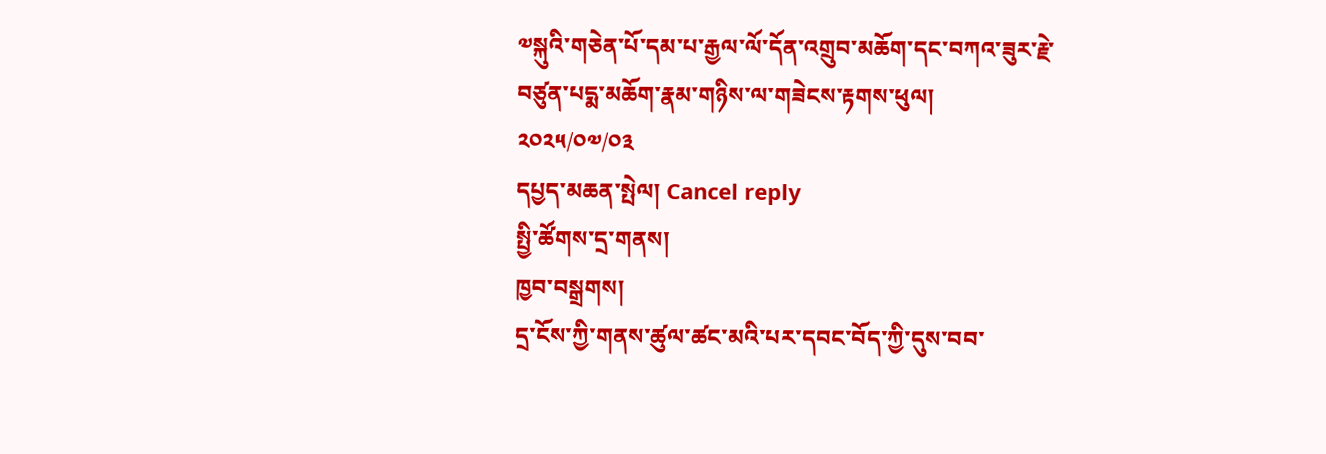༧སྐུའི་གཅེན་པོ་དམ་པ་རྒྱལ་ལོ་དོན་འགྲུབ་མཆོག་དང་བཀའ་ཟུར་རྗེ་བཙུན་པདྨ་མཆོག་རྣམ་གཉིས་ལ་གཟེངས་རྟགས་ཕུལ།
༢༠༢༥/༠༧/༠༣
དཔྱད་མཆན་སྤེལ། Cancel reply
སྤྱི་ཚོགས་དྲ་གནས།
ཁྱབ་བསྒྲགས།
དྲ་ངོས་ཀྱི་གནས་ཚུལ་ཚང་མའི་པར་དབང་བོད་ཀྱི་དུས་བབ་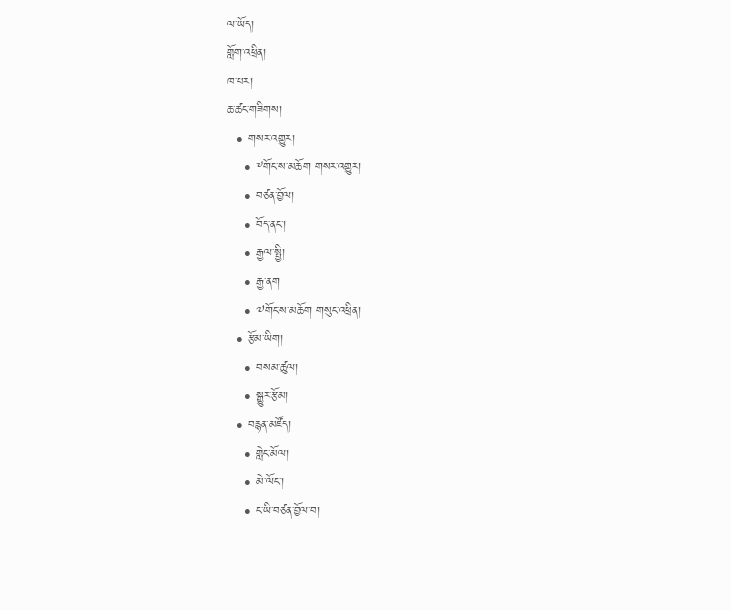ལ་ཡོད།
གློག་འཕྲིན།
ཁ་པར།
ཆ་ཚང་གཟིགས།
  • གསར་འགྱུར།
    • ༸གོང་ས་མཆོག གསར་འགྱུར།
    • བཙན་བྱོལ།
    • བོད་ནང་།
    • རྒྱལ་སྤྱི།
    • རྒྱ་ནག
    • ༧གོང་ས་མཆོག གསུང་འཕྲིན།
  • རྩོམ་ཡིག།
    • བསམ་ཚུལ།
    • སྒྱུར་རྩོམ།
  • བརྙན་མཛོད།
    • གླེང་མོལ།
    • མེ་ལོང་།
    • ང་ཡི་བཙན་བྱོལ་བ།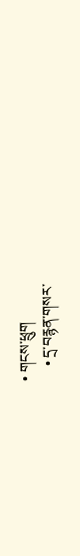• གངས་ཕྲུག
    • དྲ་བརྙན་གསར་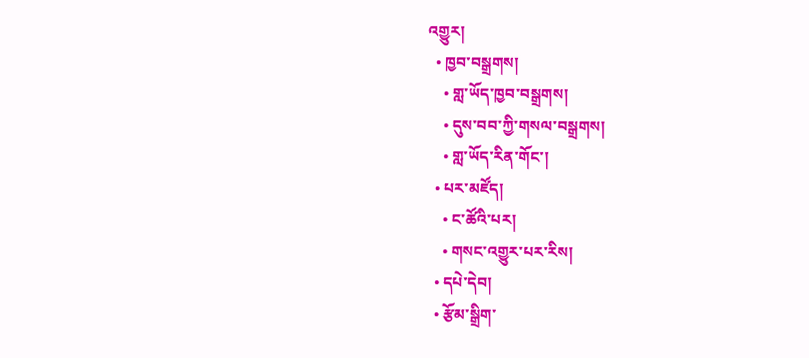འགྱུར།
  • ཁྱབ་བསྒྲགས།
    • གླ་ཡོད་ཁྱབ་བསྒྲགས།
    • དུས་བབ་ཀྱི་གསལ་བསྒྲགས།
    • གླ་ཡོད་རིན་གོང་།
  • པར་མཛོད།
    • ང་ཚོའི་པར།
    • གསང་འགྱུར་པར་རིས།
  • དཔེ་དེབ།
  • རྩོམ་སྒྲིག་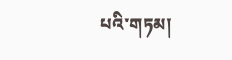པའི་གཏམ།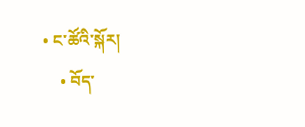• ང་ཚོའི་སྐོར།
    • བོད་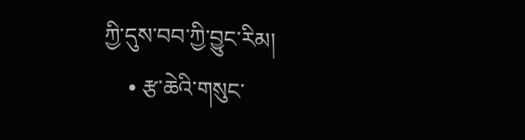ཀྱི་དུས་བབ་ཀྱི་བྱུང་རིམ།
    • རྩ་ཆེའི་གསུང་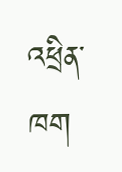འཕྲིན་ཁག